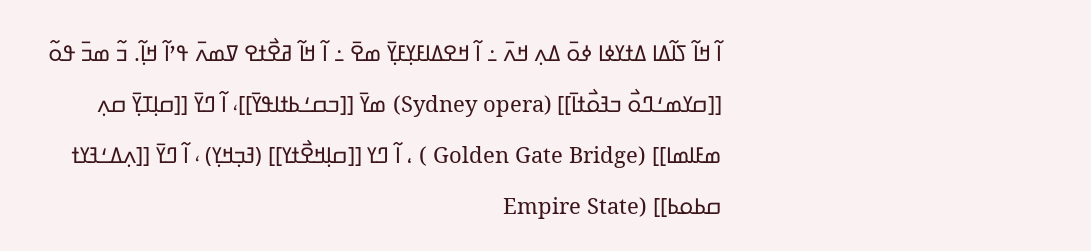ߊ߬ ߞߊ߬ ߖߊ߬ߡߊ ߡߙߌߦߊ ߦߋ߫ ߡߍ߲ ߞߍ߫ ߸ ߊ߬ ߞߐߡߊߓߌ߲ߓߌ߲߫ ߘߐ߫ ߸ ߊ߬ ߞߊ߬ ߥߐ߯ߙߐ ߜߘߍ߫ ߟߴߊ߬ ߞߊ߲߬. ߏ߬ ߘߏ߫ ߟߋ߬ [[ߛߌߘߑߣߋ߯ ߏߔߋ߯ߙߊ߫]] (Sydney opera) ߘߌ߫ [[ߏߛߑߕߙߊߟߌ߫]]، ߊ߬ ߣߌ߫ [[ߛߊ߲ߠߌ߲߫ ߛߍ߲ ߘߓߊߘߊ]] (Golden Gate Bridge ) ، ߊ߬ ߣߌ [[ߛߊ߲ߞߐ߯ߙߌ]] (ߔߏ߲ߞߌ߲) ، ߊ߬ ߣߌ߫ [[ߍ߲ߡߑߔߌߙ ߛߕߋߕ]] (Empire State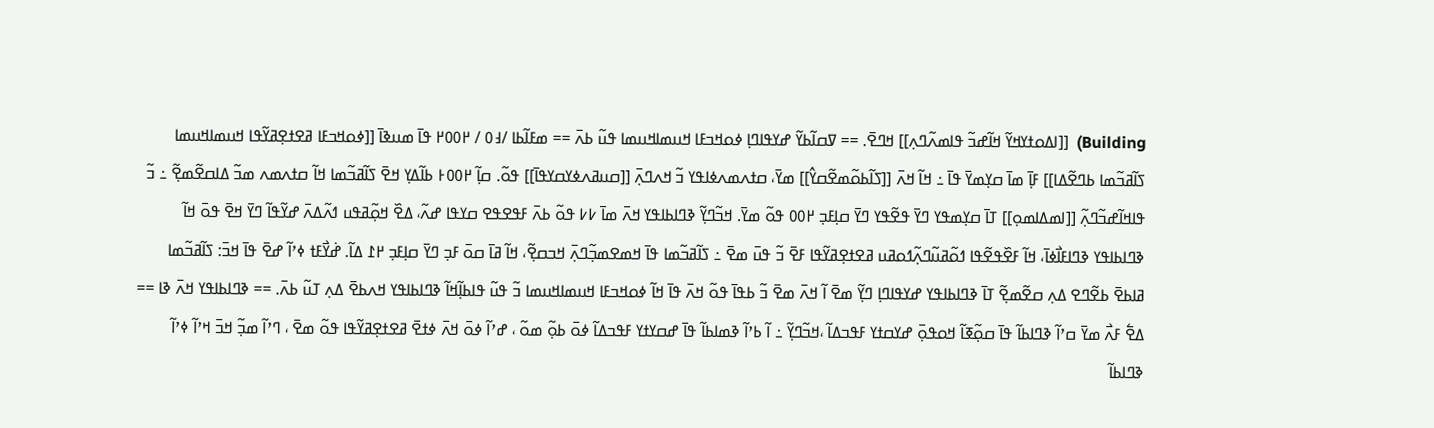Building)  [[ߊߡߋߙߌߞߌ߬ ߞߊ߬ߝߏ߬ ߟߊߘߍ߬ߣߍ߲]] ߞߣߐ߫. == ߜߛߊ߬ߕߌ߬ ߝߌߟߊߣߊ߲ ߦߋߞߏߓߊ ߞߎߘߊߞߎߘߊ ߟߎ߬ ߕߍ߫ == ߘߓߊ߬ߕߊ /߃߀ / ߂߀߀߂ ߟߊ߫ ߘߎߢߊ߫ [[ߦߋߞߏߓߊ ߥߐߙߐ߲ߥߌ߬ߟߊ ߞߎߘߊߞߎߘߊ ߖߊ߬ߥߏ߬ߘߊ ߕߣߐ߬ߡߊ]] ߓߊ߲߫ ߘߊ߫ ߛߌ߲ߘߌ߫ ߟߊ߫ ߸ ߞߊ߬ ߞߍ߫ [[ߖߊ߬ߕߋ߬ߘߐ߬ߛߌ߮]] ߘߌ߫، ߛߙߍߘߍߦߊߟߌ ߏ߬ ߞߍߣߍ߲߫ [[ߛߎߥߍߦߌߛߌߟߊ߫]] ߟߋ߬. ߛߊ߲߬ ߂߀߀߅ ߕߊ߬ߡߌ߲ ߞߐ߫ ߖߊ߬ߥߏ߬ߘߊ ߞߊ߬ ߛߙߍߘߍ ߘߏ߬ ߡߊߛߐ߬ߘߐ߲߬ ߸ ߏ߬ ߟߊߞߊ߬ߝߏ߬ߣߍ߲߬ [[ߊߘߡߊߘߋ߲]] ߠߊ߫ ߛߌ߲ߘߟߌ ߣߌ߫ ߟߐ߬ߟߌ ߣߌ߫ ߛߊ߲ߓߏ߲ ߂߀߀ ߟߋ߬ ߘߌ߫. ߞߏ߬ߣߌ߲߬ ߢߣߊߕߊߟߌ ߞߍ߫ ߘߊ߫ ߇߇ ߟߋ߬ ߕߍ߫ ߓߟߐߟߐ ߛߌߟߊ ߝߍ߬، ߡߐ߰ ߞߋ߲߬ߥߟߎ ߗߍ߬ߡߍ߫ ߝߌ߬ߟߊ߬ ߣߌ߫ ߞߐ߫ ߟߋ߫ ߞߊ߬ ߢߣߊߕߊߟߌ ߢߣߊߓߊ߯ߦߊ߫، ߞߊ߬ ߓߐ߰ߟߐ߬ߟߊ ߗߋ߬ߥߎ߬ߣߍ߲߬ߗߋߥߎ ߥߐߙߐ߲ߥߌ߬ߟߊ ߓߐ߫ ߏ߬ ߟߎ߫ ߘߐ߫ ߸ ߖߊ߬ߥߏ߬ߘߊ ߟߊ߫ ߞߘߐߘߏ߲߬ߣߍ߲߫ ߞߏߛߐ߲߬، ߞߊ߬ ߥߊ߫ ߛߋ߫ ߓߏ߲ ߣߌ߫ ߛߊ߲ߓߏ߲ ߂߁ ߡߊ߬. ߝ߭ߌ߯ߓߙ ߦߴߊ߬ ߝߐ߫ ߟߊ߫ ߞߏ߫: ߖߊ߬ߥߏ߬ߘߊ ߥߊߕߐ߫ ߕߐ߬ߣߐ ߡߍ߲ ߛߐ߬ߘߐ߲߬ ߠߊ߫ ߢߣߊߕߊߟߌ ߝߌߟߊߣߊ߲ ߣߌ߲߬ ߘߐ߫ ߊ߬ ߞߍ߫ ߘߐ߫ ߏ߬ ߕߟߊ߫ ߟߋ߬ ߞߍ߫ ߟߊ߫ ߞߊ߬ ߦߋߞߏߓߊ ߞߎߘߊߞߎߘߊ ߏ߬ ߟߎ߬ ߟߊߕߊ߲߬ߞߊ߬ ߢߣߊߕߊߟߌ ߞߍߕߐ߫ ߡߍ߲ ߠߎ߬ ߕߍ߫. == ߢߣߊߕߊߟߌ ߞߍ߫ ߢߊ == ߡߐ߱ ߓߍ߯ ߘߌ߫ ߛߴߊ߬ ߢߣߊߕߊ߬ ߟߊ߫ ߛߋ߲߬ߧߊ߬ ߞߋߟߋ߲߫ ߝߌߛߙߌ ߓߟߏߡߊ߬ ،ߞߏ߬ߣߌ߲߬ ߸ ߊ߬ ߕߴߊ߬ ߢߘߊߕߊ߬ ߟߊ߫ ߝߛߌߙߌ ߓߟߏߡߊ߬ ߦߋ߫ ߕߋ߲߬ ߘߋ߬ ، ߝߴߊ߬ ߦߋ߫ ߞߍ߫ ߦߙߐ߫ ߥߐߙߐ߲ߥߌ߬ߟߊ ߟߋ߬ ߘߐ߫ ، ߣߴߊ߬ ߘߏ߲߬ ߞߏ߫ ߞߴߊ߬ ߦߴߊ߬ ߢߣߊߕߊ߬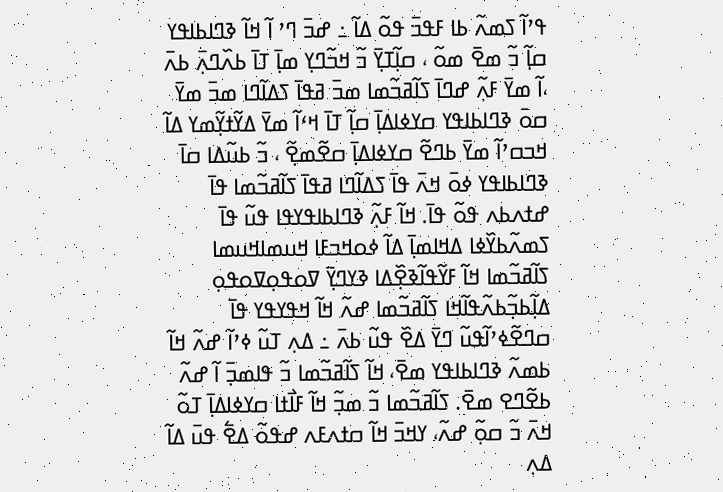ߟߴߊ߬ ߖߘߍ߬ ߕߊ ߓߟߏ߫ ߟߋ߬ ߡߊ߬ ߸ ߝߏ߫ ߣߴ ߊ߬ ߞߊ߬ ߢߣߊߕߊߟߌ ߛߊ߲߬ ߏ߬ ߘߐ߫ ߘߋ߬ ، ߛߊ߲߬ߠߌ߲߫ ߏ߬ ߞߏ߬ߣߌ߲ ߘߊ߲߫ ߠߊ߫ ߕߍ߰ߣߍ߲߫ ߕߍ߫ ،ߊ߬ ߘߌ߫ ߓߍ߲߬ ߝߣߊ߫ ߖߊ߬ߥߏ߬ߘߊ ߘߏ߫ ߥߟߊ߫ ߖߡߊ߬ߣߊ ߘߏ߫ ߘߌ߫ ߛߋ߫ ߢߣߊߕߊߟߌ ߛߌߦߊߡߊ߲߫ ߛߊ߲߬ ߠߊ߫ ߞߵߊ߬ ߘߌ߫ ߡߌ߬ߙߌ߲߬ߘߌ ߡߊ߬ ߞߏߛߴߊ߬ ߘߌ߫ ߕߣߐ߬ ߛߌߦߊߡߊ߲߫ ߛߐ߬ߘߐ߲߬ ، ߏ߬ ߕߎ߬ߡߊ ߛߊ߫ ߢߣߊߕߊߟߌ ߦߋ߫ ߞߍ߫ ߟߊ߫ ߖߡߊ߬ߣߊ ߥߟߊ߫ ߖߊ߬ߥߏ߬ߘߊ ߟߊ߫ ߝߙߍߕߍ ߟߋ߬ ߟߊ߫. ߞߊ߬ ߓߍ߲߬ ߢߣߊߕߊߟߌߟߊ ߟߎ߬ ߟߊ߫ ߖߘߍ߬ߕߌ߰ߦߊ ߡߞߊߘߊ߲߫ ߡߊ߬ ߦߋߞߏߓߊ ߞߎߘߊߞߎߘߊ ߖߊ߬ߥߏ߬ߘߊ ߞߊ߬ ߓߌ߬ߟߊ߬ߢߐ߲߰ߡߊ ߢߌߣߌ߲߫ ߜߋߟߋ߲ߜߋߟߋ߲ ߡߊ߲߬ߕߏ߲߬ߕߍ߬ߟߊ߬ߞߊ ߖߊ߬ߥߏ߬ߘߊ ߝߍ߬ ߞߊ߬ ߞߟߌߟߌ ߟߊ߫ ߛߣߐ߬ߦߴߊ߬ߟߎ߬ ߣߌ߫ ߡߐ߰ ߟߎ߬ ߕߍ߫ ߸ ߡߍ߲ ߠߎ߬ ߦߴߊ߬ ߝߍ߬ ߞߊ߬ ߕߘߍ߬ ߢߣߊߕߊߟߌ ߘߐ߫، ߞߊ߬ ߖߊ߬ߥߏ߬ߘߊ ߏ߬ ߟߊߘߏ߲߫ ߊ߬ ߝߍ߬ ߕߐ߬ߣߐ ߘߐ߫. ߖߊ߬ߥߏ߬ߘߊ ߏ߬ ߘߏ߲߬ ߞߊ߬ ߓߊ߯ߙߊ ߛߌߦߊߡߊ߲߫ ߠߋ߬ ߞߍ߫ ߏ߬ ߛߋ߲߬ ߝߍ߬، ߌߞߏ߫ ߞߊ߬ ߛߙߍߓߍ ߝߟߋ߬ ߡߐ߱ ߟߎ߫ ߡߊ߬ ߡߍ߲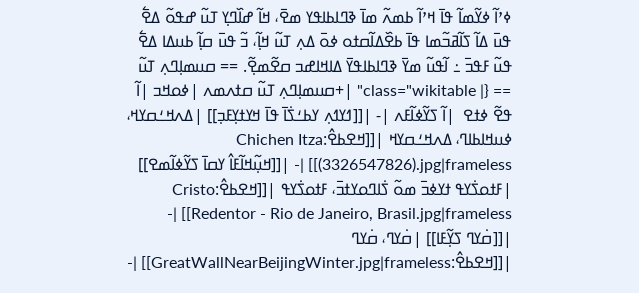ߦߴߊ߬ ߦߌ߬ߘߊ߬ ߟߊ߫ ߞߴߊ߬ ߕߘߍ߬ ߘߊ߫ ߢߣߊߕߊߟߌ ߘߐ߫، ߞߊ߬ ߝߊ߰ߣߌ߲ ߠߎ߬ ߝߟߋ߬ ߡߐ߱ ߟߎ߫ ߡߊ߬ ߖߊ߬ߥߏ߬ߘߊ ߟߊ߫ ߕߐ߰ߡߊ߬ߛߙߋ ߦߋ߫ ߡߍ߲ ߠߎ߬ ߞߊ߲߬، ߏ߬ ߟߎ߫ ߛߊ߲߬ ߕߎߡߊ ߡߐ߱ ߟߎ߬ ߓߟߏ߫ ߸ ߊ߬ߟߎ߬ ߘߌ߫ ߢߣߊߕߊߟߌ߫ ߡߊߞߊߝߏ ߛߐ߬ߘߐ߲߬. == ߛߎߘߊ߲ߣߍ߲ ߠߎ߬ == {| class="wikitable" |+ߛߎߘߊ߲ߣߍ߲ ߠߎ߬ ߛߙߍߘߍ |ߦߋߞߏ |ߊ߬ ߟߐ߬ ߦߙߐ  |ߊ߬ ߖߌ߬ߦߊ߬ߓߍ |- |[[ߗߌߗߍ߲ ߌߕߑߖ߭ߊ߫ ߟߊ߫ ߞߌߙߌ߲ߓߏ߲]] |ߡߍߞߑߛߌߞ، ߦߎߞߊߕߊߣ، ߡߍߞߑߛߌߞ |[[ߞߐߕߐ߮:Chichen Itza (3326547826).jpg|frameless]] |- |[[ߞߎ߲߬ߞߊ߬ߓߊ߮ ߌߛߊ߫ ߖߌ߬ߦߊ߬ߘߐ]] |ߓߙߋߖ߭ߌߟ ߙߌߦߏ߫ ߘߋ߬ ߖ߭ߊߣߋߌߙߏ߫، ߓߙߋߖ߭ߌߟ |[[ߞߐߕߐ߮:Cristo Redentor - Rio de Janeiro, Brasil.jpg|frameless]] |- |[[ߛ߭ߌߣ ߖߌ߲߬ߓߊ]] |ߛ߭ߌߣ، ߛ߭ߌߣ |[[ߞߐߕߐ߮:GreatWallNearBeijingWinter.jpg|frameless]] |-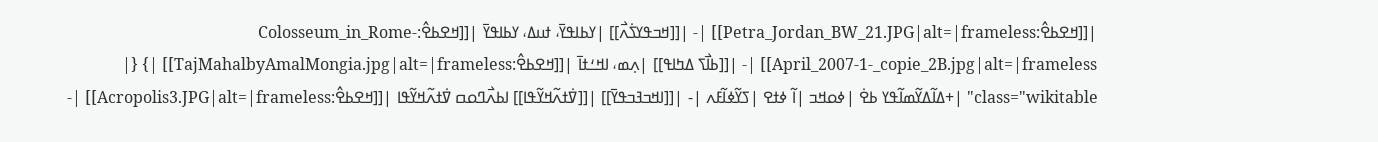|[[ߞߐߕߐ߮:Petra_Jordan_BW_21.JPG|alt=|frameless]] |- |[[ߞߏߟߌߖ߭ߍ߯]] |ߌߕߊߟߌ߫، ߙߎߡ، ߌߕߊߟߌ߫ |[[ߞߐߕߐ߮:Colosseum_in_Rome-April_2007-1-_copie_2B.jpg|alt=|frameless]] |- |[[ߕߊ߯ߖ ߡߤߊߟ]] |ߍ߲ߘ، ߊߞߑߙߊ߫ |[[ߞߐߕߐ߮:TajMahalbyAmalMongia.jpg|alt=|frameless]] |} {| class="wikitable" |+ߡߊ߬ߡߌ߬ߘߊ߬ߟߌ ߕߐ߭ |ߦߋߞߏ |ߊ߬ ߦߙߐ |ߖߌ߬ߦߊ߬ߓߍ |- |[[ߊߞߏߔߏߟߌ߫]] |[[ߜ߭ߙߍ߬ߞߌ߬ߟߊ]] ߊߕߍ߯ߣߋߛ ߜ߭ߙߍ߬ߞߌ߬ߟߊ |[[ߞߐߕߐ߮:Acropolis3.JPG|alt=|frameless]] |-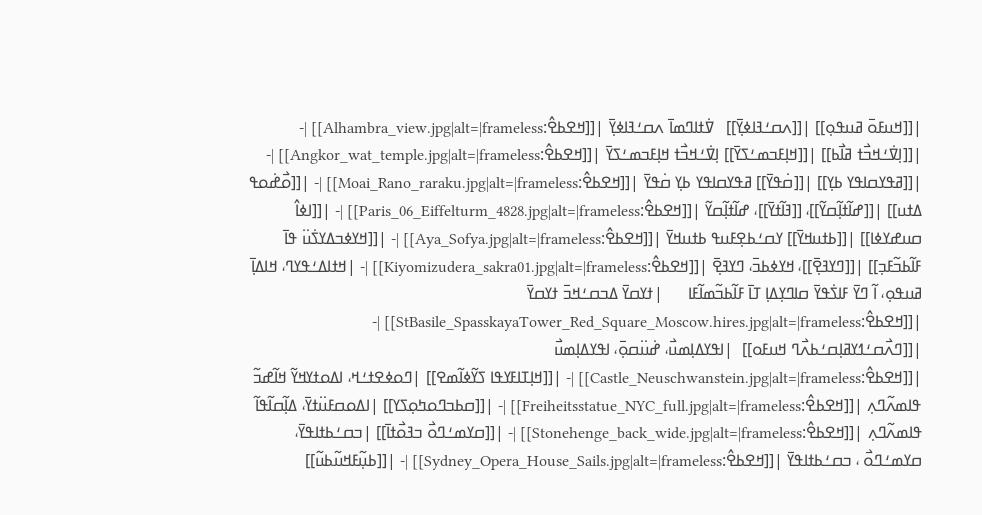|[[ߞߎߓߋ߫ ߥߎߟߋ߲]] |[[ߍߛߑߔߊߦߌ߲߫]]   ߜ߭ߙߊߣߘߊ߫ ߍߛߑߔߊߦߌ߲߫ |[[ߞߐߕߐ߮:Alhambra_view.jpg|alt=|frameless]] |- |[[ߊ߲ߜ߭ߑߞߏ߯ߙ ߥߊ߯ߕ]] |[[ߞߊ߲ߓߏߘߑߖߌ߫]] ߊ߲ߜ߭ߑߞߏ߯ߙ ߞߊ߲ߓߏߘߑߖߌ߫ |[[ߞߐߕߐ߮:Angkor_wat_temple.jpg|alt=|frameless]] |- |[[ߥߟߌߛߊߟߌ ߕߌ߲]] |[[ߛ߭ߟߌ߫]] ߥߟߌߛߊߟߌ ߕߌ߲ ߛ߭ߟߌ߫ |[[ߞߐߕߐ߮:Moai_Rano_raraku.jpg|alt=|frameless]] |- |[[ߋ߯ߝ߭ߋߟ ߡߙߎ]] |[[ߝߊ߬ߙߊ߲߬ߛߌ߬]]، [[ߔߊ߬ߙߌ߫]]، ߝߊ߬ߙߊ߲߬ߛߌ߬ |[[ߞߐߕߐ߮:Paris_06_Eiffelturm_4828.jpg|alt=|frameless]] |- |[[ߊߦߊ߮ ߛߎߝߌߦߊ]] |[[ߕߙߎߞߌ߫]] ߌߛߑߕߐ߲ߓߎߟ ߕߙߎߞߌ߫ |[[ߞߐߕߐ߮:Aya_Sofya.jpg|alt=|frameless]] |- |[[ߞߌߦߏߡߌߖ߭ߎ߳ ߟߊ߫ ߓߊ߬ߕߏ߬ߓߏ߲]] |[[ߣߌߔߐ߲߫]]، ߞߌߦߕߏ߫، ߣߌߔߐ߲߫ |[[ߞߐߕߐ߮:Kiyomizudera_sakra01.jpg|alt=|frameless]] |- |ߞߙߊߡߑߟߌߣ، ߞߊߡߊ߲߫ ߥߎߟߋ߲، ߊ߬ ߣߌ߫ ߓߊߖ߭ߟߌ߫ ߛߊߣߌ߲ߡߊ߲ ߠߊ߫ ߓߊ߬ߕߏ߬ߘߊ߬ߓߊ      |ߙߌߛߌ߫ ߡߏߛߑߞߏ߫ ߙߌߛߌ߫ |[[ߞߐߕߐ߮:StBasile_SpasskayaTower_Red_Square_Moscow.hires.jpg|alt=|frameless]] |- |[[ߣߍ߯ߛߑߗߌߥߊ߲ߛߑߕߍ߯ߣ ߞߎߓߋ]]  |ߊߟߌߡߊ߲ߘߎ߯، ߝ߭ߎ߳ߛߋ߲߫، ߊߟߌߡߊ߲ߘߎ߯ |[[ߞߐߕߐ߮:Castle_Neuschwanstein.jpg|alt=|frameless]] |- |[[ߞߊ߲ߠߊߓߌߟߊ ߖߌ߬ߦߊ߬ߘߐ]] |ߣߋߦߐߙߑߞ، ߊߡߋߙߌߞߌ߬ ߞߊ߬ߝߏ߬ ߟߊߘߍ߬ߣߍ߲ |[[ߞߐߕߐ߮:Freiheitsstatue_NYC_full.jpg|alt=|frameless]] |- |[[ߛߕߏߣߋߤߋ߲ߖߌ]] |ߊߡߋߛߓߎ߳ߙߌ߫، ߡߊ߲߬ߛߊ߬ߟߊ߬ ߟߊߘߍ߬ߣߍ߲ |[[ߞߐߕߐ߮:Stonehenge_back_wide.jpg|alt=|frameless]] |- |[[ߛߌߘߑߣߋ߯ ߏߔߋ߯ߙߊ߫]] |ߏߛߑߕߙߊߟߌ߫، ߛߌߘߑߣߋ߯ ، ߏߛߑߕߙߊߟߌ߫ |[[ߞߐߕߐ߮:Sydney_Opera_House_Sails.jpg|alt=|frameless]] |- |[[ߕߎ߲߬ߓߞߎ߬ߕߎ߬]]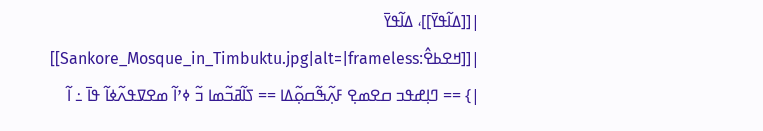|[[ߡߊ߬ߟߌ߫]]، ߡߊ߬ߟߌ߫ |[[ߞߐߕߐ߮:Sankore_Mosque_in_Timbuktu.jpg|alt=|frameless]] |} == ߣߊ߲ߝߟߏ ߛߐߘߐ߲ ߓߍ߲߬ߒ߬ߛߋ߲߬ߡߊ == ߖߊ߬ߥߏ߬ߘߊ ߏ߬ ߦߴߊ߬ ߘߐߜߟߍ߬ߦߊ߬ ߟߊ߫ ߸ ߊ߬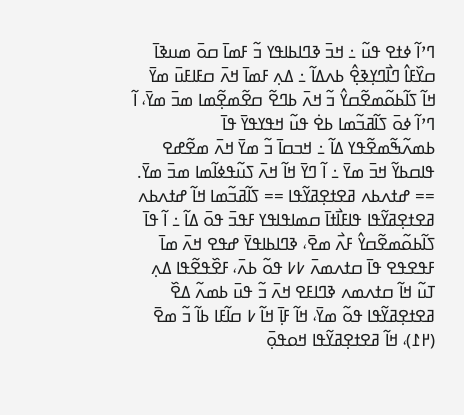ߣߴߊ߬ ߦߙߐ ߟߎ߬ ߸ ߞߏ߫ ߢߣߊߕߊߟߌ ߏ߬ ߓߘߊ߫ ߛߋ߫ ߘߎߢߊ߫ ߛߌ߰ߓߊ߮ ߣߊ߯ߣߌ߲ߢߐ߲߮ ߕߍߡߊ߬ ߸ ߡߍ߲ ߓߘߊ߫ ߞߍ߫ ߛߓߊߓߎ߫ ߘߌ߫ ߞߊ߬ ߖߊ߬ߕߋ߬ߘߐ߬ߛߌ߮ ߏ߬ ߞߍ߫ ߕߣߐ߬ ߛߐ߬ߘߐ߲߬ߘߊ ߘߏ߫ ߘߌ߫، ߊ߬ ߣߴߊ߬ ߦߋ߫ ߖߊ߬ߥߏ߬ߘߊ ߕߐ߭ ߟߎ߬ ߞߟߌߟߌ߫ ߟߊ߫ ߕߘߍ߬ߒ߬ߘߐ߬ߟߌ ߡߊ߬ ߸ ߞߏߛߊ߫ ߏ߬ ߘߌ߫ ߞߍ߫ ߘߐ߬ߝߐ ߟߊߛߕߌ߬ ߞߏ߫ ߘߌ߫ ߸ ߊ߬ ߣߌ߫ ߞߊ߬ ߞߍ߫ ߖߎ߬ߟߦߊ߬ߘߊ ߘߏ߫ ߘߌ߫. == ߝߙߍߕߍ ߥߐߙߐ߲ߥߌ߬ߟߊ == ߖߊ߬ߥߏ߬ߘߊ ߞߊ߬ ߝߙߍߕߍ ߥߐߙߐ߲ߥߌ߬ߟߊ ߟߊߓߊ߯ߙߊ߫ ߛߘߊߟߊߟߌ ߓߟߏ߫ ߟߋ߫ ߡߊ߬ ߸ ߊ߬ ߟߊ߫ ߖߊ߬ߕߋ߬ߘߐ߬ߛߌ߮ ߓߍ߯ ߘߐ߫، ߢߣߊߕߊߟߌ߫ ߝߟߐ ߞߍ߫ ߘߊ߫ ߓߟߐߟߐ ߟߊ߫ ߛߙߍߘߍ߫ ߇߇ ߟߋ߬ ߕߍ߫، ߓߐ߰ߟߐ߬ߟߊ ߡߍ߲ ߠߎ߬ ߞߊ߬ ߛߙߍߘߍ ߢߣߊߓߐ ߞߍ߫ ߏ߬ ߟߎ߫ ߕߘߍ߬ ߡߐ߰ ߥߐߙߐ߲ߥߌ߬ߟߊ ߟߋ߬ ߘߌ߫، ߞߊ߬ ߓߊ߲߫ ߞߊ߬ ߇ ߛߊ߬ߓߊ ߕߊ߬ ߏ߬ ߘߐ߫ (߂߁)، ߞߊ߬ ߥߐߙߐ߲ߥߌ߬ߟߊ ߞߋߟߋ߲߫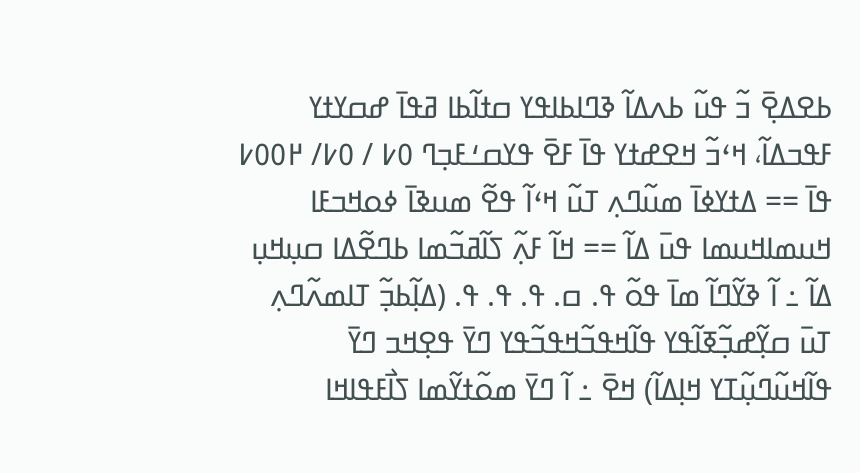ߕߐߡߐ߲߫ ߏ߬ ߟߎ߬ ߕߍߡߊ߬ ߢߣߊߕߊߟߌ ߛߙߊ߬ߕߊ ߥߟߊ߫ ߝߛߌߙߌ ߓߟߏߡߊ߬، ߞߵߏ߬ ߞߐߝߙߌ ߟߊ߫ ߓߐ߫ ߟߌߛߑߓߏ߲ߣ ߀߇ / ߀߇/ ߂߀߀߇ ߟߊ߫ == ߡߙߌߦߊ߫ ߘߎ߬ߣߍ߲ ߠߎ߬ ߞߵߊ߬ ߟߐ߬ ߘߎߢߊ߫ ߦߋߞߏߓߊ ߞߎߘߊߞߎߘߊ ߟߎ߫ ߡߊ߬ == ߞߊ߬ ߓߍ߲߬ ߖߊ߬ߥߏ߬ߘߊ ߕߣߐ߬ߡߊ ߛߎ߲ߞߎ߲ ߡߊ߬ ߸ ߊ߬ ߢߌ߬ߣߊ߬ ߘߊ߫ ߟߋ߬ ߟ. ߛ. ߟ. ߟ. ߟ. (ߡߊ߲߬ߕߏ߲߬ ߠߊߘߍ߬ߣߍ߲ ߠߎ߫ ߛߌ߲߬ߝߏ߲߬ߧߊ߬ߟߌ ߟߊ߬ߞߟߏ߬ߞߟߏ߬ߟߌ ߣߌ߫ ߟߐ߲ߞߏ ߣߌ߫ ߟߊ߬ߞߎ߬ߣߎ߲߬ߠߌ ߞߊ߲ߡߊ߬) ߞߐ߫ ߸ ߊ߬ ߣߌ߫ ߘߋ߬ߙߌ߬ߘߊ ߖߊ߯ߓߟߊߞߊ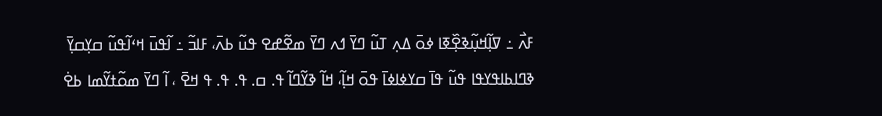ߓߍ߯ ߸ ߜߊ߲߬ߞߎ߲߬ߢߐ߲߰ߧߊ ߦߋ߫ ߡߍ߲ ߠߎ߬ ߣߌ߫ ߗߍ ߣߌ߫ ߘߐ߬ߝߐ ߟߎ߬ ߕߍ߫، ߓߊߏ߬ ߸ ߊ߬ߟߎ߫ ߞߵߊ߬ߟߎ߬ ߛߌ߲ߛߌ߲߫ ߢߣߊߕߊߟߌߟߊ ߟߎ߬ ߟߊ߫ ߛߌߦߊߦߊ߫ ߟߋ߫ ߞߊ߲߬، ߞߊ߬ ߢߌ߬ߣߊ߬ ߟ. ߛ. ߟ. ߟ. ߟ ߞߐ߫ ، ߊ߬ ߣߌ߫ ߘߋ߬ߙߌ߬ߘߊ ߕߐ߭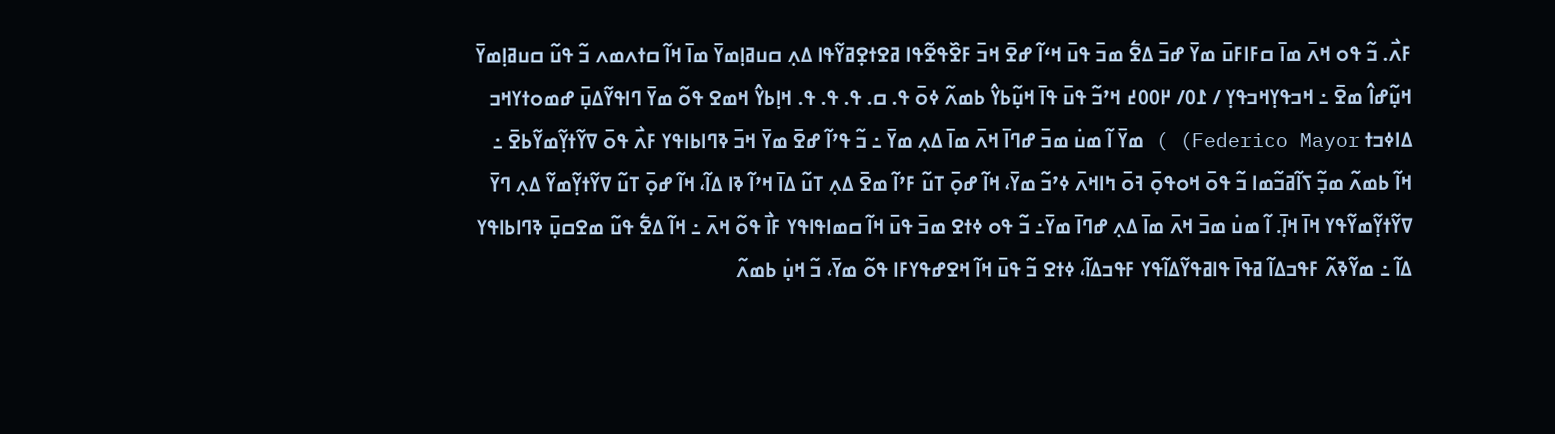ߓߍ߯. ߏ߬ ߟߋ ߞߍ߫ ߘߊ߫ ߛߓߊߓߎ߫ ߘߌ߫ ߝߏ߫ ߡߐ߱ ߘߏ߫ ߟߎ߫ ߞߵߊ߬ ߝߐ߫ ߞߏ߫ ߓߐ߰ߟߐ߬ߟߊ ߥߐߙߐ߲ߥߌ߬ߟߊ ߡߍ߲ ߛߎߥߊ߲ߘߌ߫ ߘߊ߫ ߞߊ߬ ߛߙߍߘߍ ߏ߬ ߟߎ߬ ߛߎߥߊ߲ߘߌ߫ ߞߎ߲߬ߝߊ߮ ߘߐ߫ ߸ ߞߏߟߌ߲ߞߏߟߌ߲ / ߁߀/ ߂߀߀߄ ߞߴߏ߬ ߟߎ߫ ߟߊ߫ ߞߎ߲߬ߕߌ߮ ߕߘߍ߬ ߦߋ߫ ߟ. ߛ. ߟ. ߟ. ߟ. ߞߊ߲ߕߌ߮ ߞߘߐ ߟߋ߬ ߘߌ߫ ߣߊߟߌ߬ߡߎ߲߫ ߝߘߋߙߌߞߏ ߡߊߦߏߙ Federico Mayor) ) ߘߌ߫ ߊ߬ ߘߎ߭ ߘߏ߫ ߝߣߊ߫ ߞߍ߫ ߘߊ߫ ߡߍ߲ ߘߌ߫ ߸ ߏ߬ ߟߴߊ߬ ߝߐ߫ ߘߌ߫ ߞߏ߫ ߢߣߊߕߊߟߌ ߓߍ߯ ߟߋ߫ ߜߌ߬ߙߌ߲߬ߘߌ߬ߕߐ߫ ߸ ߞߊ߬ ߕߘߍ߬ ߘߏ߲߬ ߖߊ߬ߥߏ߬ߘߊ ߏ߬ ߟߋ߫ ߞߋߟߋ߲߫ ߔߋ߫ ߤߊߞߍ߫ ߦߴߏ߬ ߘߌ߫، ߞߊ߬ ߝߋ߲߫ ߠߎ߬ ߓߴߊ߬ ߘߐ߫ ߡߍ߲ ߠߎ߬ ߡߊ߫ ߞߴߊ߬ ߢߊ ߡߊ߬، ߞߊ߬ ߝߋ߲߫ ߠߎ߬ ߜߌ߬ߙߌ߲߬ߘߌ߬ ߡߍ߲ ߣߌ߫ ߜߌ߬ߙߌ߲߬ߘߌ߬ߟߌ ߞߊ߫ ߞߊ߲߫. ߊ߬ ߘߎ߭ ߘߏ߫ ߞߍ߫ ߘߊ߫ ߡߍ߲ ߝߣߊ߫ ߘߌ߫߸ ߏ߬ ߟߋ ߦߙߐ ߘߏ߫ ߟߎ߫ ߞߊ߬ ߛߘߊߟߊߟߌ ߓߊ߯ ߟߋ߬ ߞߍ߫ ߸ ߞߊ߬ ߡߐ߱ ߟߎ߬ ߘߐߛߎ߲߫ ߢߣߊߕߊߟߌ ߡߊ߬ ߸ ߘߌ߬ߢߍ߬ ߓߟߏߡߊ߬ ߥߟߊ߫ ߟߊߥߟߌ߬ߡߊ߬ߟߌ ߓߟߏߡߊ߬، ߦߙߐ ߏ߬ ߟߎ߫ ߞߊ߬ ߞߐߝߟߌߓߊ ߟߋ߬ ߘߌ߫، ߏ߬ ߞߎ߲߭ ߕߘߍ߬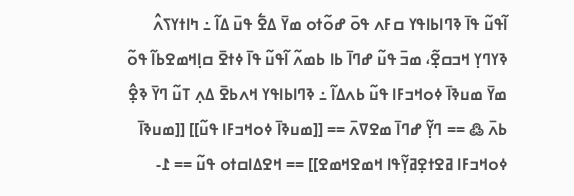ߊ߬ߟߎ߬ ߟߊ߫ ߢߣߊߕߊߟߌ ߛߓߍ ߟߋ߫ ߝߋ߬ߙߋ ߘߌ߫ ߡߐ߱ ߟߎ߫ ߡߊ߬ ߸ ߤߊߙߌߖߍ߮ ߢߌߣߌ߲ ߞߏߛߐ߲߬، ߘߏ߫ ߟߎ߬ ߝߣߊ߫ ߕߊ ߕߘߍ߬ ߊ߬ߟߎ߬ ߟߊ߫ ߦߙߐ߫ ߛߊ߲ߞߘߐߕߊ߬ ߟߋ߬ ߘߌ߫ ߘߎߢߊ߫ ߦߋߞߏߓߊ ߟߎ߬ ߕߍߡߊ߬ ߸ ߢߣߊߕߊߟߌ ߞߍߕߐ߫ ߡߍ߲ ߠߎ߬ ߣߌ߫ ߢߐ߲߮ ߕߍ߫ ߷ == ߣߌ߲߬ ߝߣߊ߫ ߘߐߜߍ߫ == [[ߘߎߢߊ߫ ߦߋߞߏߓߊ ߟߎ߬]] [[ߘߎߢߊ߫ ߦߋߞߏߓߊ ߥߐߙߐ߲ߥߌ߲߬ߟߊ ߞߘߐߞߘߐ]] == ߞߐߡߊߛߙߋ ߟߎ߬ == ߁-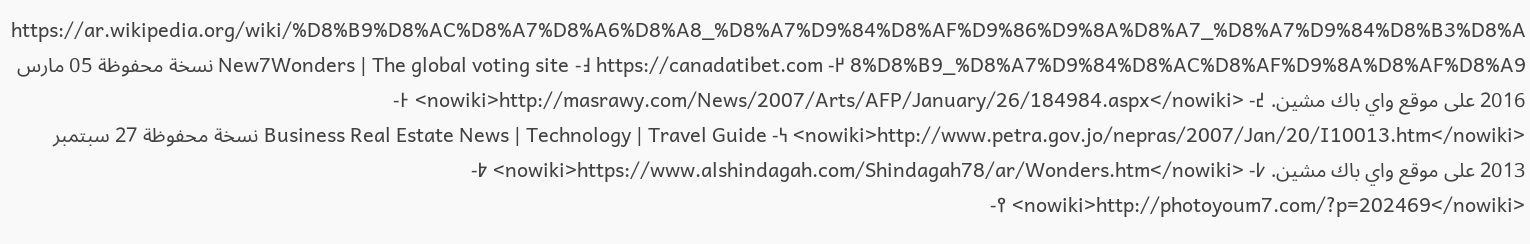https://ar.wikipedia.org/wiki/%D8%B9%D8%AC%D8%A7%D8%A6%D8%A8_%D8%A7%D9%84%D8%AF%D9%86%D9%8A%D8%A7_%D8%A7%D9%84%D8%B3%D8%A8%D8%B9_%D8%A7%D9%84%D8%AC%D8%AF%D9%8A%D8%AF%D8%A9 ߂- https://canadatibet.com ߃- New7Wonders | The global voting site نسخة محفوظة 05 مارس 2016 على موقع واي باك مشين. ߄- <nowiki>http://masrawy.com/News/2007/Arts/AFP/January/26/184984.aspx</nowiki> ߅- <nowiki>http://www.petra.gov.jo/nepras/2007/Jan/20/I10013.htm</nowiki> ߆- Business Real Estate News | Technology | Travel Guide نسخة محفوظة 27 سبتمبر 2013 على موقع واي باك مشين. ߇- <nowiki>https://www.alshindagah.com/Shindagah78/ar/Wonders.htm</nowiki> ߈- <nowiki>http://photoyoum7.com/?p=202469</nowiki> ߉-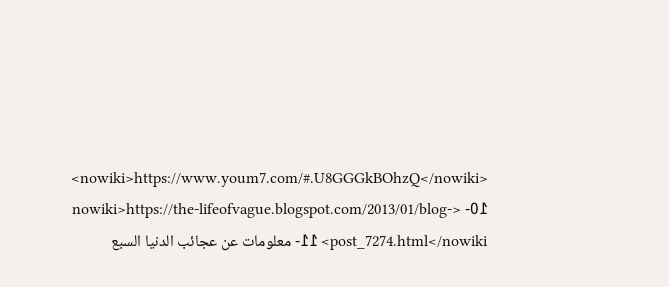<nowiki>https://www.youm7.com/#.U8GGGkBOhzQ</nowiki> ߁߀- <nowiki>https://the-lifeofvague.blogspot.com/2013/01/blog-post_7274.html</nowiki> ߁߁- معلومات عن عجائب الدنيا السبع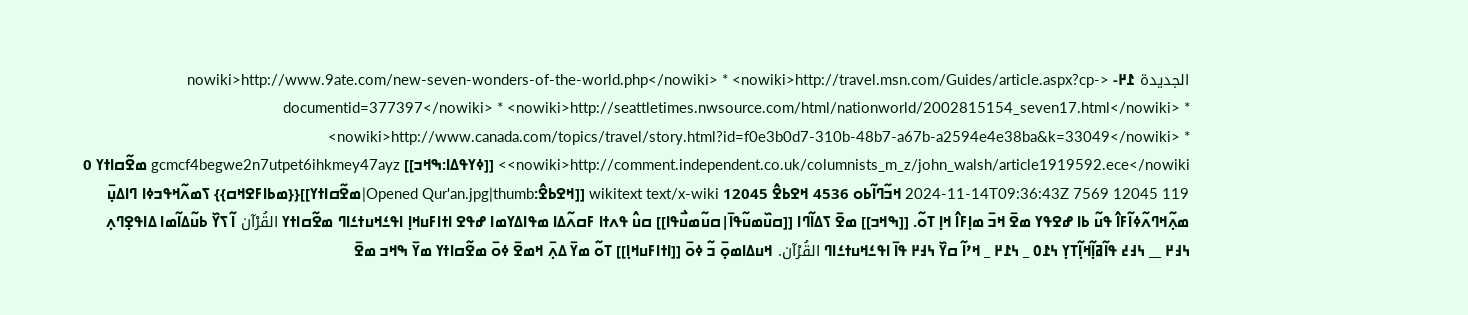الجديدة ߁߂- <nowiki>http://www.9ate.com/new-seven-wonders-of-the-world.php</nowiki> * <nowiki>http://travel.msn.com/Guides/article.aspx?cp-documentid=377397</nowiki> * <nowiki>http://seattletimes.nwsource.com/html/nationworld/2002815154_seven17.html</nowiki> * <nowiki>http://www.canada.com/topics/travel/story.html?id=f0e3b0d7-310b-48b7-a67b-a2594e4e38ba&k=33049</nowiki> * <nowiki>http://comment.independent.co.uk/columnists_m_z/john_walsh/article1919592.ece</nowiki> [[ߦߌߟߡߊ:ߒߞߏ]] gcmcf4begwe2n7utpet6ihkmey47ayz ߘߐ߬ߛߊߙߌ 0 119 12045 7569 2024-11-14T09:36:43Z ߞߏ߬ߣߊ߬ߕߋ 4536 ߞߐߕߐ߮ 12045 wikitext text/x-wiki [[ߞߐߕߐ߮:Opened Qur'an.jpg|thumb|ߘߐ߬ߛߊߙߌ]]{{ߘߕߊߓߐߞߛ}} ߖߘߍ߬ߞߟߏߦߊ ߣߊߡߎ߲߫ ߘߍ߲߬ߞߣߍ߬ߦߊ߬ߓߊ߮ ߟߎ߬ ߕߊ ߝߐߟߌ ߘߐ߫ ߞߏ߫ ߘߊ߲ߓߊ߮ ߞߊ߲ ߠߋ߬. [[ߒߞߏ]] ߘߐ߫ ߖߡߊ߬ߣߊ [[ߛߎ߰ߘߎ߬ߟߊ߫|ߛߎ߬ߘߎ߯ߟߊ]] ߛߎ߮ ߟߍߙߊ ߓߛߍ߬ߡߊ ߘߟߊߡߌߘߊ ߝߟߐ ߊߙߊߓߎߞߊ߲ ߊߟߑߞߎߙߑߊߣ ߘߐ߬ߛߊߙߌ القُرْآن ߊ߬ ߖߌ߰ ߕߎ߬ߡߊ߬ߘߊ ߡߊߟߐ߲ߣߍ߲ ߆߃߂ __ ߆߃߄ ߟߊ߬ߥߊ߲߬ߞߊ߲߬ߠߌ߲ ߆߁߀ _ ߆߁߂ _ ߞߴߊ߬ ߛߌ߰ ߆߃߂ ߟߊ߫ ߊߟߑߞߎߙߑߊߣ القُرْآن. ߞߎߡߊߘߋ߲߫ ߏ߬ ߦߋ߫ [[ߊߙߊߓߎߞߊ߲]] ߠߋ߬ ߘߌ߫ ߡߍ߲߫ ߞߘߐ߫ ߦߋ߫ ߘߐ߬ߛߊߙߌ ߘߌ߫ ߒߞߏ ߘߐ߫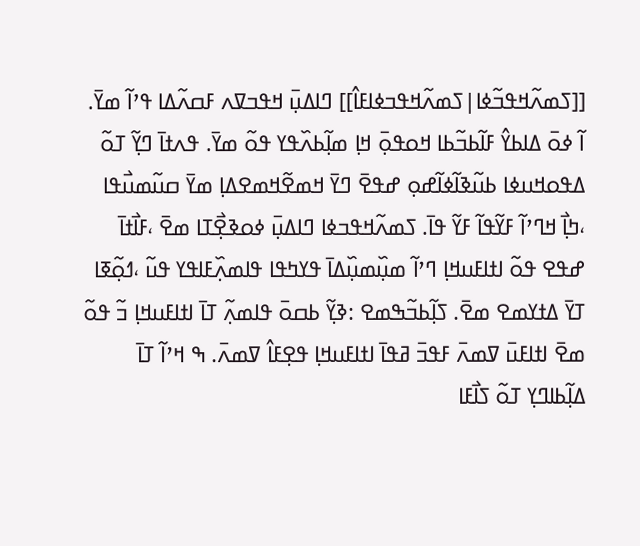[[ߖߘߍ߬ߞߟߏ߬ߦߊ|ߖߘߍ߬ߞߟߏߦߊߓߊ߮]] ߣߊߡߎ߲߫ ߞߟߏߜߍ ߓߛߍ߬ߡߊ ߟߴߊ߬ ߘߌ߫. ߊ߬ ߦߋ߫ ߡߊߕߌ߮ ߓߊ߬ߕߏ߬ߕߊ ߞߋߟߋ߲߫ ߞߊ߲ ߘߊ߲߬ߕߍ߰ߟߌ ߟߋ߬ ߘߌ߫. ߟߍߙߊ߫ ߣߌ߲߬ ߠߋ߬ ߡߟߋߞߎߦߊ ߕߎ߬ߢߊ߬ߦߊ߬ߝߋ߲ ߝߟߐ߫ ߣߌ߫ ߞߘߐ߬ߞߘߐߡߊ߲ ߘߌ߫ ߛߎ߬ߘߎ߯ߟߊ ،ߤߊ߲߯ ߞߣߴߊ߬ ߓߌ߬ߟߊ߬ ߓߌ߬ ߟߊ߫. ߖߘߍ߬ߞߟߏߦߊ ߣߊߡߎ߲߫ ߦߋߢߐ߲߯ߠߊ ߘߐ߫ ،ߓߊ߯ߙߊ߫ ߝߟߐ ߟߋ߬ ߊߙߊߓߎߞߊ߲ ߣߴߊ߬ ߘߎ߲߰ߘߎ߲߰ߡߊ߫ ߟߌߤߟߊ ߟߊߘߍ߲߰ߓߊߟߌ ߟߎ߬ ،ߗߋ߲߬ߧߊ ߠߌ߫ ߡߙߌߘߐ ߘߐ߫. ߖߊ߲߬ߕߏ߬ߒߘߐ :ߢߌ߲߬ ߕߛߋ߫ ߟߊߘߍ߲߬ ߠߊ߫ ߊߙߊߓߎߞߊ߲ ߏ߬ ߟߋ߬ ߘߐ߫ ߊߙߊߓߎ߫ ߜߘߍ߫ ߓߟߏ߫ ߥߟߊ߫ ߊߙߊߓߎߞߊ߲ ߟߐ߲ߓߊ߮ ߜߘߍ߫. ߒ ߞߴߊ߬ ߠߊ߫ ߡߊ߲߬ߕߊߣߌ߲ ߠߋ߬ ߖߊ߯ߓߊ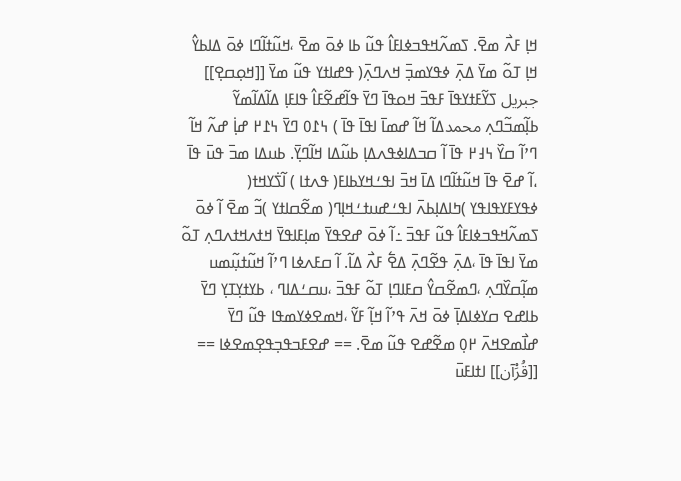ߞߊ߲ ߓߍ߯ ߘߐ߫. ߖߘߍ߬ߞߟߏߦߊߓߊ߮ ߟߎ߬ ߕߊ ߦߋ߫ ߘߐ߫ ،ߞߎ߬ߙߊ߬ߣߊ ߦߋ߫ ߡߊߕߌ߮ ߞߊ߲ ߠߋ߬ ߘߌ߫ ߡߍ߲߫ ߦߟߌߘߏ߲߫ ߞߍߣߍ߲߫( ߟߝߊߙߌ ߟߎ߬ ߘߌ߫ [[ߞߋ߲ߛߐ߲]] جبريل ߖߌ߬ߓߙߌߟߊ߫ ߓߟߏ߫ ߞߋߟߊ߫ ߣߌ߫ ߟߊ߬ߝߐ߬ߓߊ߮ ߟߊߓߊ߲ ߡߊ߬ߡߊ߬ߘߌ߬ ߕߊ߲߬ߘߏ߬ߣߍ߲ محمدߡߊ߬ ߞߊ߬ ߝߘߊ߫ ߊߟߊ߫ ߟߊ߫ ) ߆߁߀ ߣߌ߫ ߆߁߂ ߝߊ߲߭ ߝߍ߬ ߞߊ߬ ߣߴߊ߬ ߛߌ߰ ߆߃߂ ߟߊ߫ ߊ߬ ߛߏߡߊߦߟߍߡߊ߲ ߕߎ߬ߡߊ ߞߊ߬ߣߌ߲߫. ߕߎߡߊ ߘߏ߫ ߟߎ߫ ߟߊ߫ ،ߊ߬ ߝߐ߫ ߟߊ߫ ߞߎ߬ߙߊ߬ߣߊ ߡߊ߫ ߞߏ߫ ߊߟߑߞߌߕߊߓ( ߟߍߙߊ ) ߊ߬ߖ߭ߌߞߙ( ߦߟߌߓߌߟߊߟߌ )ߤߊߡߊ߲ߕߍ߫ ߊߟߑߝߎߙߑߞߊ߲ߣ( ߘߐ߬ߛߊߙߌ )ߏ߬ ߘߐ߫ ߊ߬ ߦߋ߫ ߖߘߍ߬ߞߟߏߦߊߓߊ߮ ߟߎ߬ ߓߟߏ߫ ߸ߊ߬ ߦߋ߫ ߝߐߟߌ߫ ߘߊ߲ߓߊߟߌ߫ ߞߙߍߞߙߍߣߍ߲ ߠߋ߬ ߘߌ߫ ߊߟߊ߫ ߟߊ߫ ،ߡߍ߲߫ ߟߐ߬ߣߍ߲߫ ߡߐ߱ ߓߍ߯ ߡߊ߬. ߊ߬ ߛߓߍߦߊ ߣߴߊ߬ ߞߎ߬ߙߎ߲߬ߘߎ ߘߊ߲߬ߛߌ߰ߣߍ߲ ،ߣߘߐ߬ߛߌ߮ ߛߓߊߣߊ߲ ߠߋ߬ ߓߟߏ߫ ،ߎߛߑߡߊߣ ، ߕߌߙߌ߲ߠߌ߲ ߣߌ߫ ߕߊߝߐ ߛߌߦߊߡߊ߲߫ ߦߋ߫ ߞߍ߫ ߟߴߊ߬ ߞߊ߲߬ ߓߌ߬ ،ߞߘߐߦߌߘߟߊ ߟߎ߬ ߣߌ߫ ߝߊ߯ߘߐߞߍ߫ ߂߀߲ ߘߐ߬ߝߐ ߟߎ߬ ߘߐ߫. == ߝߐߓߏߟߏ߲ߟߐ߲ߘߐߦߊ == [[قُرَْآن]] ߊߙߊߓߎ߫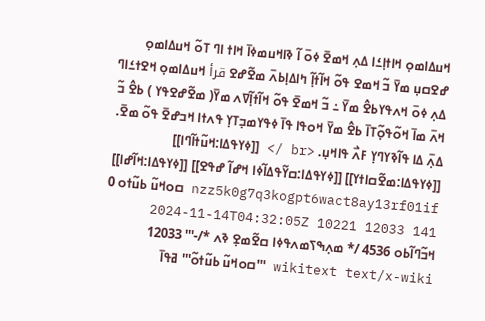ߞߎߡߊߘߋ߲ ߞߊߙߊ߲ߑߊ ߡߍ߲ ߞߘߐ߫ ߦߋ߫ ߊ߬ ߢߊߞߎߘߦߊ߫ ߞߊߙ ߊߣ ߠߋ߬ ߞߎߡߊߘߋ߲ ߝߐߛߎ߲ ߘߌ߫ ߏ߬ ߞߘߐ ߟߋ߬ ߞߊ߬ߙߊ߲߬ ߤߊߡߊ߲ߕߍ߫ ߘߐ߬ߝߐ قرأ ߞߎߡߊߘߋ߲ ߞߐߙߑߊߣ ߡߍ߲ ߦߋ߫ ߞߍߟߌߕߐ߮ ߘߌ߫ ߸ ߏ߬ ߞߘߐ߫ ߟߋ߬ ߞߊ߬ߙߊ߲߬ߜߍ ߘߌ߫( ߘߐ߬ߝߐߟߌ ) ߕߐ߮ ߏ߬ ߞߍ߫ ߘߊ߫ ߞߋ߬ߟߋ߲߬ߠߊ߫ ߕߐ߮ ߘߌ߫ ߞߋߟߊ ߟߊ߫ ߦߟߌߘߏ߲ߠߌ߲ ߟߍߙߊ ߞߏߝߐ߫ ߟߋ߬ ߘߐ߫. ߡߍ߲߫ ߡߊ ߟߊ߬ߢߌߣߌ߲ ߓߍ߯ ߟߊߞߎ߲. <br /> [[ߦߌߟߡߊ:ߞߎ߬ߙߊ߬ߣߊ]] [[ߦߌߟߡߊ:ߘߐ߬ߛߊߙߌ]] [[ߦߌߟߡߊ:ߛߌ߬ߟߡߊ߬ߦߊ ߞߝߊ߬ ߝߟߐ]] [[ߦߌߟߡߊ:ߞߊ߬ߝߊ]] nzz5k0g7q3kogpt6wact8ay13rf01if ߛߋߞߎ߬ ߕߎ߬ߙߋ 0 141 12033 10221 2024-11-14T04:32:05Z ߞߏ߬ߣߊ߬ߕߋ 4536 /* ߘߍ߲ߒߖߘߍߟߦߊ ߛߐ߬ߘߐ߲ ߢߍ */-''' 12033 wikitext text/x-wiki '''ߛߋߞߎ߬ ߕߎ߬ߙߋ߬''' ߥߟߊ߫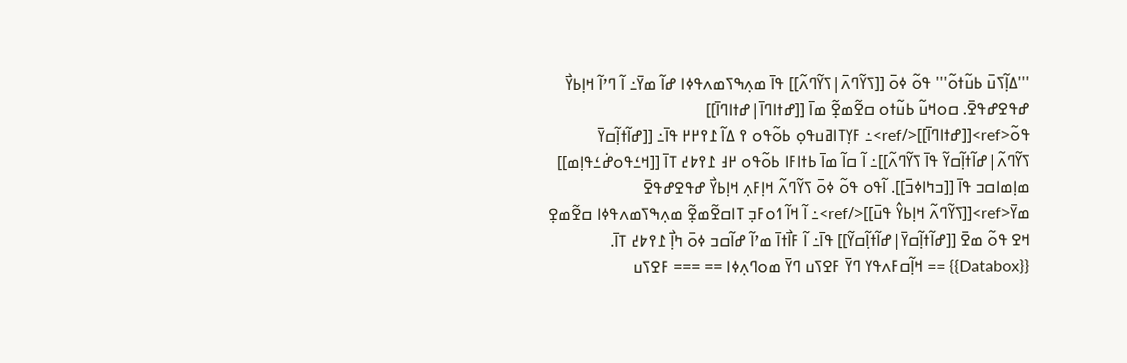'''ߡߊ߲߬ߖߎ߫ ߕߎ߬ߙߋ߬''' ߟߋ߬ ߦߋ߫ [[ߖߌ߬ߣߍ߫|ߖߌ߬ߣߍ߬]] ߟߊ߫ ߘߍ߲ߒߖߘߍߟߦߊ ߝߊ߬ ߘߌ߫߸ ߊ߬ ߣߴߊ߬ ߞߊ߲ߕߌ߯ ߝߟߐߝߟߐ߫. ߛߋߞߎ߬ ߕߎ߬ߙߋ ߛߐ߬ߘߐ߲߬ ߘߊ߫ [[ߝߙߊߣߊ߫|ߝߙߊߣߊ߫]] ߟߋ߬<ref>[[ߝߙߊߣߊ߫]]</ref>߸ ߓߌ߲ߠߊߥߎߟߋ߲ ߕߋ߬ߟߋ ߉ ߡߊ߬ ߁߉߂߂ ߟߊ߫߸ [[ߝߊ߬ߙߊ߲߬ߛߌ߫ ߖߌ߬ߣߍ߬|ߝߊ߬ߙߊ߲߬ߛߌ߬ ߟߊ߫ ߖߌ߬ߣߍ߬]]߸ ߊ߬ ߛߊ߬ ߘߊ߫ ߕߙߊߓߊ ߕߋ߬ߟߋ ߂߃ ߁߉߈߄ ߠߊ߫ [[ߞߑߟߋߝ߭ߑߟߊ߲ߘ]] ߘߊ߲ߘߊߛߏ ߟߊ߫ [[ߏߤߊߦߏ߫]]. ߊ߬ߟߋ ߟߋ߬ ߦߋ߫ ߖߌ߬ߣߍ߬ ߞߊ߲ߓߍ߲ ߞߊ߲ߕߌ߯ ߝߟߐߝߟߐ߫ ߘߌ߫<ref>[[ߖߌ߬ߣߍ߬ ߞߊ߲ߕߌ߮ ߟߎ߫]]</ref>߸ ߊ߬ ߞߊ߬ ߗߋߓߏ߲ ߠߊߛߐ߬ߘߐ߲߬ ߘߍ߲ߒߖߘߍߟߦߊ ߛߐ߬ߘߐ߲ ߞߐ ߟߋ߬ ߘߐ߫ [[ߝߊ߬ߙߊ߲߬ߛߌ߫|ߝߊ߬ߙߊ߲߬ߛߌ߬]] ߟߊ߫߸ ߊ߬ ߓߊ߯ߙߊ߫ ߘߴߊ߬ ߝߊ߬ߛߏ ߦߋ߫ ߤߊ߲߯ ߁߉߈߄ ߠߊ߫. {{Databox}} == ߞߊ߲߬ߛߓߍߟߌ ߣߌ߫ ߓߐߖߎ ߣߌ߫ ߘߋߣߍ߲ߦߊ == === ߓߐߖߎ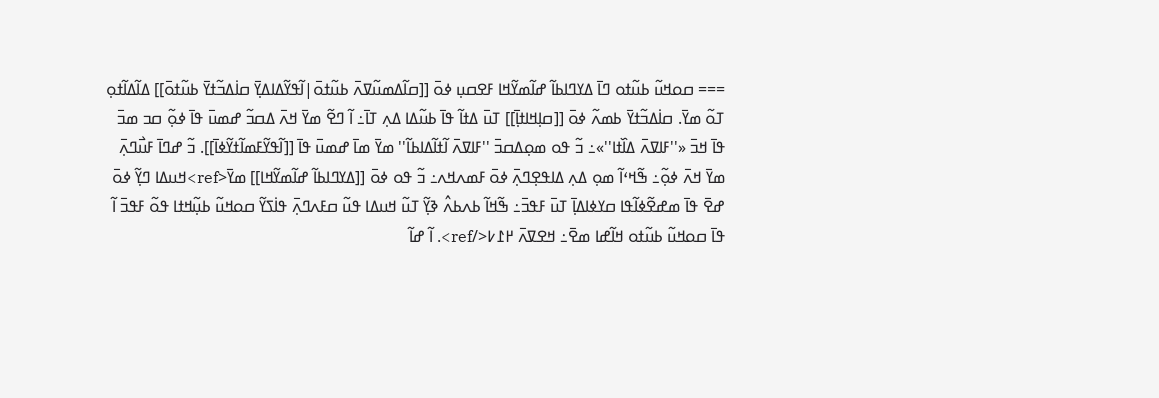=== ߛߋߞߎ߬ ߕߎ߬ߙߋ ߣߊ߫ ߡߌߣߊߕߊ߬ ߝߊ߬ߘߌ߬ߞߊ ߓߐߛߎ߲ ߦߋ߫ [[ߛߊ߬ߡߘߎ߬ߜߍ߫ ߕߎ߬ߙߋ߫|ߊ߬ߟߌ߬ߡߊߡߌ߲߫ ߛߊ߭ߡߏ߬ߙߌ߫ ߕߎ߬ߙߋ߫]] ߡߊ߬ߡߊ߬ߙߋ߲ ߠߋ߬ ߘߌ߫. ߛߊ߭ߡߏ߬ߙߌ߫ ߕߘߍ߬ ߦߋ߫ [[ߛߊ߲ߞߊߙߊ߲߫]] ߠߎ߫ ߡߙߊ߬ ߟߊ߫ ߕߎ߬ߡߊ ߡߍ߲ ߠߊ߫߸ ߊ߬ ߣߐ߬ ߘߌ߫ ߞߍ߫ ߡߛߏ߬ ߝߘߎ߫ ߟߊ߫ ߦߋ߲߬ ߛߏ ߘߏ߫ ߟߊ߫ ߞߏ߫ «''ߓߊߜߍ߫ ߡߊ߰ߙߊ''»߸ ߏ߬ ߟߋ ߘߋ߲ߡߛߏ߫ ''ߓߊߜߍ߫ ߊ߬ߙߊ߬ߡߊߕߊ߬'' ߘߌ߫ ߘߊ߫ ߝߘߎ߫ ߟߊ߫ [[ߊ߬ߟߌ߬ߓߘߊ߬ߙߌ߬ߦߊ߫]]. ߏ߬ ߝߣߊ߫ ߓߎ߯ߣߍ߲߫ ߘߌ߫ ߞߍ߫ ߦߋ߲߬߸ ߒ߬ߞߵߊ߬ ߘߋ߲ ߡߍ߲ ߡߊߟߐ߲ߣߍ߲߫ ߦߋ߫ ߓߘߍߞߍ߸ ߏ߬ ߟߋ ߦߋ߫ [[ߡߌߣߊߕߊ߬ ߝߊ߬ߘߌ߬ߞߊ]] ߘߌ߫<ref>ߞߎߡߊ ߣߌ߲߬ ߦߋ߫ ߝߐ߫ ߟߊ߫ ߘߝߐ߬ߦߊ߬ߟߊ ߛߌߦߊߡߊ߲߫ ߠߎ߫ ߓߟߏ߫߸ ߒ߬ߞߊ߬ ߕߍߕߍ߮ ߢߌ߲߬ ߠߎ߬ ߞߎߡߊ ߟߎ߬ ߛߓߍߣߍ߲߫ ߟߊ߭ߖߌ߬ ߛߋߞߎ߬ ߕߎ߲߬ߞߙߊ ߟߋ߬ ߓߟߏ߫ ߊ߬ ߟߊ߫ ߛߋߞߎ߬ ߕߎ߬ߙߋ ߞߊ߬ߝߊ ߘߐ߫߸ ߞߐߜߍ߫ ߂߁߇</ref>. ߊ߬ ߝߊ߬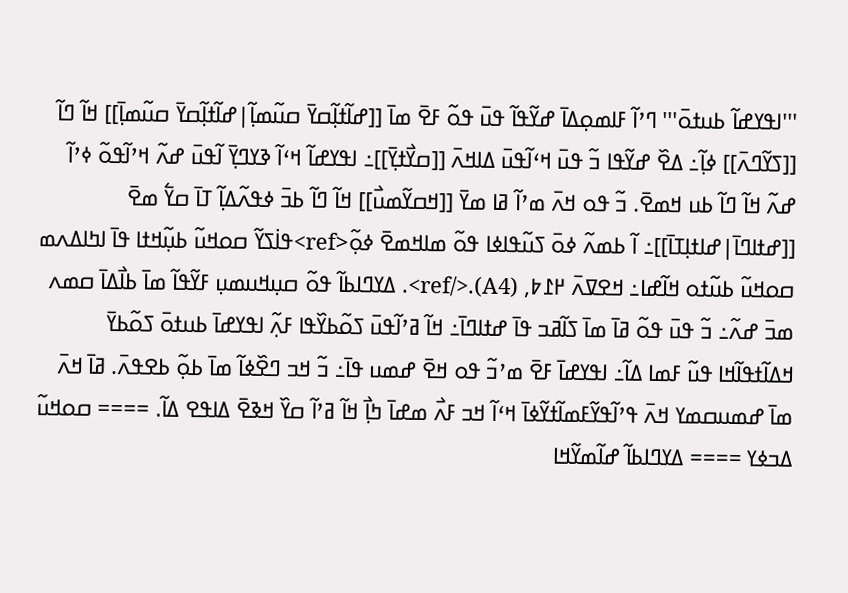'''ߊߟߌߝߊ߬ ߕߎߙߋ߫''' ߣߴߊ߬ ߓߊߘߋ߲ߡߊ߫ ߝߌ߬ߟߊ߬ ߟߎ߫ ߟߋ߬ ߓߐ߫ ߘߊ߫ [[ߝߊ߬ߙߊ߲߬ߛߌ߫ ߛߎ߬ߘߊ߲߬|ߝߊ߬ߙߊ߲߬ߛߌ߫ ߛߎ߬ߘߊ߲߫]] ߞߊ߬ ߣߊ߬ [[ߖߌ߬ߣߍ߫]] ߦߊ߲߬߸ ߡߐ߰ ߝߌ߬ߟߊ ߏ߬ ߟߎ߫ ߞߵߊ߬ߟߎ߫ ߡߊߞߍ߫ [[ߛߌ߯ߙߌ߲߫]]߸ ߊߟߌߝߊ߬ ߞߵߊ߬ ߢߌߣߌ߲߫ ߊ߬ߟߎ߫ ߝߍ߬ ߞߴߊ߬ߟߋ߬ ߦߴߊ߬ ߝߍ߬ ߞߊ߬ ߣߊ߬ ߕߎ ߞߘߐ߫. ߏ߬ ߟߋ ߞߍ߫ ߘߴߊ߬ ߥߊ ߘߌ߫ [[ߞߛߌ߬ߘߎ߯]] ߞߊ߬ ߣߊ߬ ߕߏ߫ ߦߟߍ߬ߡߊ߲߬ ߠߊ߫ ߛߌ߱ ߘߐ߫ [[ߝߙߊߣߊ߫|ߝߊߙߊ߲ߠߊ߫]]߸ ߊ߬ ߕߘߍ߬ ߦߋ߫ ߖߎ߬ߟߊߦߊ ߟߋ߬ ߘߊߞߘߐ߫ ߦߋ߲߬<ref>ߟߊ߭ߖߌ߬ ߛߋߞߎ߬ ߕߎ߲߬ߞߙߊ ߟߊ߫ ߊߤߊߡߍߘ ߛߋߞߎ߬ ߕߎ߬ߙߋ ߞߊ߬ߝߊ߸ ߞߐߜߍ߫ ߂߁߈, (A4).</ref>. ߡߌߣߊߕߊ߬ ߟߋ߬ ߛߎ߲ߞߎߘߎ߲ ߓߌ߬ߟߊ߬ ߘߊ߫ ߕߊ߯ߡߊ߫ ߛߘߍ ߘߏ߫ ߝߍ߬߸ ߏ߬ ߟߎ߫ ߟߋ߬ ߥߊ߫ ߘߊ߫ ߖߊ߬ߥߏ ߟߊ߫ ߝߙߊߣߊ߫߸ ߞߊ߬ ߥߴߊ߬ߟߎ߫ ߖߋ߬ߕߌ߰ߟߊ ߓߍ߲߬ ߊߟߌߝߊ߫ ߕߎߙߋ߫ ߖߋ߬ߕߌ߫ ߞߡߊ߬ߙߟߊ߬ߞߊ ߟߎ߬ ߓߘߊ ߡߊ߬߸ ߊߟߌߝߊ߫ ߓߐ߫ ߘߴߏ߬ ߟߋ ߞߐ߫ ߝߘߎ ߟߊ߫߸ ߏ߬ ߞߏ ߣߐ߰ߦߊ߬ ߘߊ߫ ߕߋ߲߬ ߕߐߟߍ߫. ߥߊ߫ ߞߍ߫ ߘߊ߫ ߝߘߎߛߘߌ ߞߍ߫ ߟߴߊ߬ߟߌ߬ߓߘߊ߬ߙߌ߬ߦߊ߫ ߞߵߊ߬ ߞߏ ߓߍ߯ ߘߝߊ߫ ߤߊ߲߯ ߞߊ߬ ߥߴߊ߬ ߛߌ߰ ߞߢߐ߫ ߡߊߟߐ ߡߊ߬. ==== ߛߋߞߎ߬ ߡߏߦߌ ==== ߡߌߣߊߕߊ߬ ߝߊ߬ߘߌ߬ߞߊ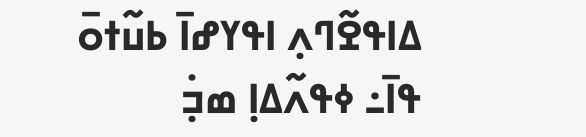ߡߊߟߐ߬ߣߍ߲ ߊߟߌߝߊ߫ ߕߎ߬ߙߋ߫ ߟߊ߫߸ ߦߟߍ߬ߡߊ߲ ߘߏ߲߭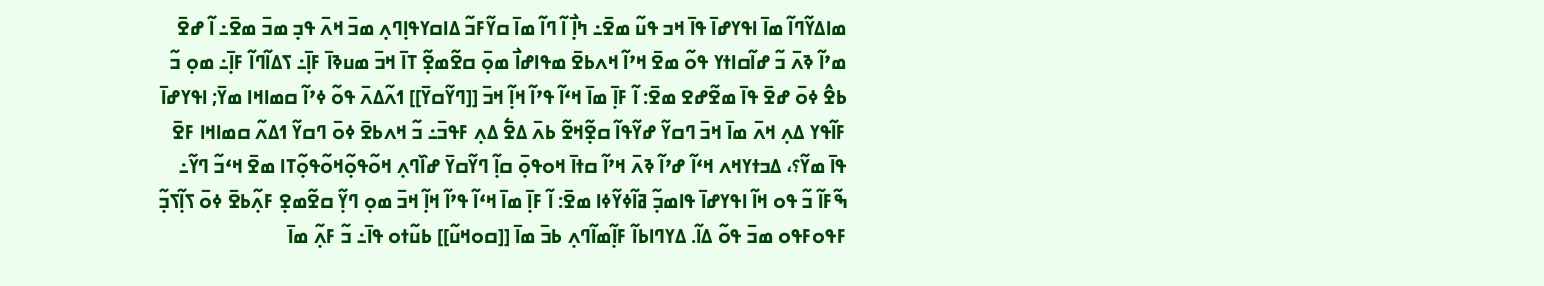ߘߊߡߌ߬ߣߊ߬ ߘߊ߫ ߊߟߌߝߊ߫ ߟߊ߫ ߞߏ ߟߎ߬ ߘߐ߫߸ ߤߊ߲߯ ߊ߬ ߣߊ߬ ߘߊ߫ ߛߌ߬ߓߏ߬ ߡߊߛߌߟߊ߲ߣߍ߲ ߘߏ߫ ߞߍ߫ ߟߏ߲ ߘߏ߫ ߘߐ߫߸ ߊ߬ ߝߐ߫ ߘߴߊ߬ ߢߍ߫ ߏ߬ ߝߊ߬ߛߊߙߌ ߟߋ߬ ߘߐ߫ ߞߴߊ߬ ߞߍߕߐ߫ ߘߟߊߝߊ߯ ߘߋ߲߫ ߛߐ߬ߘߐ߲߬ ߠߊ߫ ߞߏ߫ ߘߎߢߊ߫ ߓߊ߲߫߸ ߖߡߊ߬ߣߊ߬ ߓߊ߲߫߸ ߘߋ߲ ߏ߬ ߕߐ߮ ߦߋ߫ ߝߐ߫ ߟߊ߫ ߘߐ߬ߝߐ ߘߐ߫: ߊ߬ ߓߊ߲߫ ߘߊ߫ ߞߵߊ߬ ߟߴߊ߬ ߞߊ߲߬ ߞߏ߫ [[ߣߌ߬ߛߌ߫]] ߗߍ߬ߡߍ߫ ߟߋ߬ ߦߴߊ߬ ߛߘߊߞߊ ߘߌ߫; ߊߟߌߝߊ߫ ߓߊ߬ߟߌ ߡߍ߲ ߞߍ߫ ߘߊ߫ ߞߏ߫ ߣߛߌ߬ ߝߌ߬ߟߊ߬ ߛߐ߲߬ߞߐ߬ ߕߍ߫ ߡߐ߱ ߡߍ߲ ߓߟߏ߫߸ ߏ߬ ߞߍߕߐ߫ ߦߋ߫ ߣߛߌ߬ ߗߡߍ߬ ߛߘߊߞߊ ߓߐ߫ ߟߊ߫ ߘߌ߬؟، ߡߏߙߌߞߍ ߞߵߊ߬ ߝߴߊ߬ ߢߍ߫ ߞߴߊ߬ ߛߙߊ߫ ߞߋߟߋ߲߫ ߛߊ߲߬ ߣߌ߬ߛߌ߫ ߝߊ߰ߣߍ߲ ߞߋ߬ߟߋ߲߬ߞߋ߬ߟߋ߲߬ߠߊ ߘߐ߫ ߞߵߏ߬ ߣߌ߬߸ ߒ߬ߓߊ߬ ߏ߬ ߟߋ ߞߊ߬ ߊߟߌߝߊ߫ ߟߊߘߏ߲߬ ߥߊ߬ߦߌ߬ߦߊ ߘߐ߫: ߊ߬ ߓߊ߲߫ ߘߊ߫ ߞߵߊ߬ ߟߴߊ߬ ߞߊ߲߬ ߞߏ߫ ߘߋ߲ ߣߌ߲߬ ߛߐ߬ߘߐ߲ ߓߍ߲߬ߕߐ߫ ߦߋ߫ ߖߊ߲߬ߖߏ߲߬ ߓߟߋߓߟߋ ߘߏ߫ ߟߋ߬ ߡߊ߬. ߡߌߣߊߕߊ߬ ߓߊ߲߬ߘߊ߬ߣߍ߲ ߕߏ߫ ߘߊ߫ [[ߛߋߞߎ߬]] ߕߎ߬ߙߋ ߟߊ߫߸ ߏ߬ ߓߍ߲߬ ߘߊ߫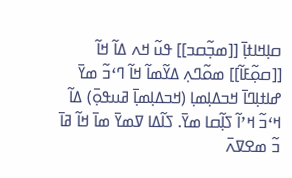ߛߊ߲ߞߊߙߊ߲߫ [[ߘߏ߲߬ߛߏ]] ߟߎ߬ ߞߍ ߡߊ߬ ߞߊ߬ [[ߛߋ߲߬ߓߊ߬]] ߘߋ߬ߣߍ߲ ߡߌ߬ߘߊ߬ ߞߊ߬ ߣߵߏ߬ ߘߌ߫ ߝߊߙߊ߲ߣߊ߫ ߞߏߡߊ߲ߘߊ߲ (ߞߏߡߊ߲ߘߊ߲߫ ߥߎߟߋ߲߫) ߡߊ߬ ߞߵߏ߬ ߞߴߊ߬ ߖߊ߲߬ߛߊ ߘߌ߫. ߖߊ߬ߡߊ ߜߘߌ߫ ߘߊ߫ ߞߊ߬ ߥߊ߫ ߏ߬ ߘߐߜߍ߫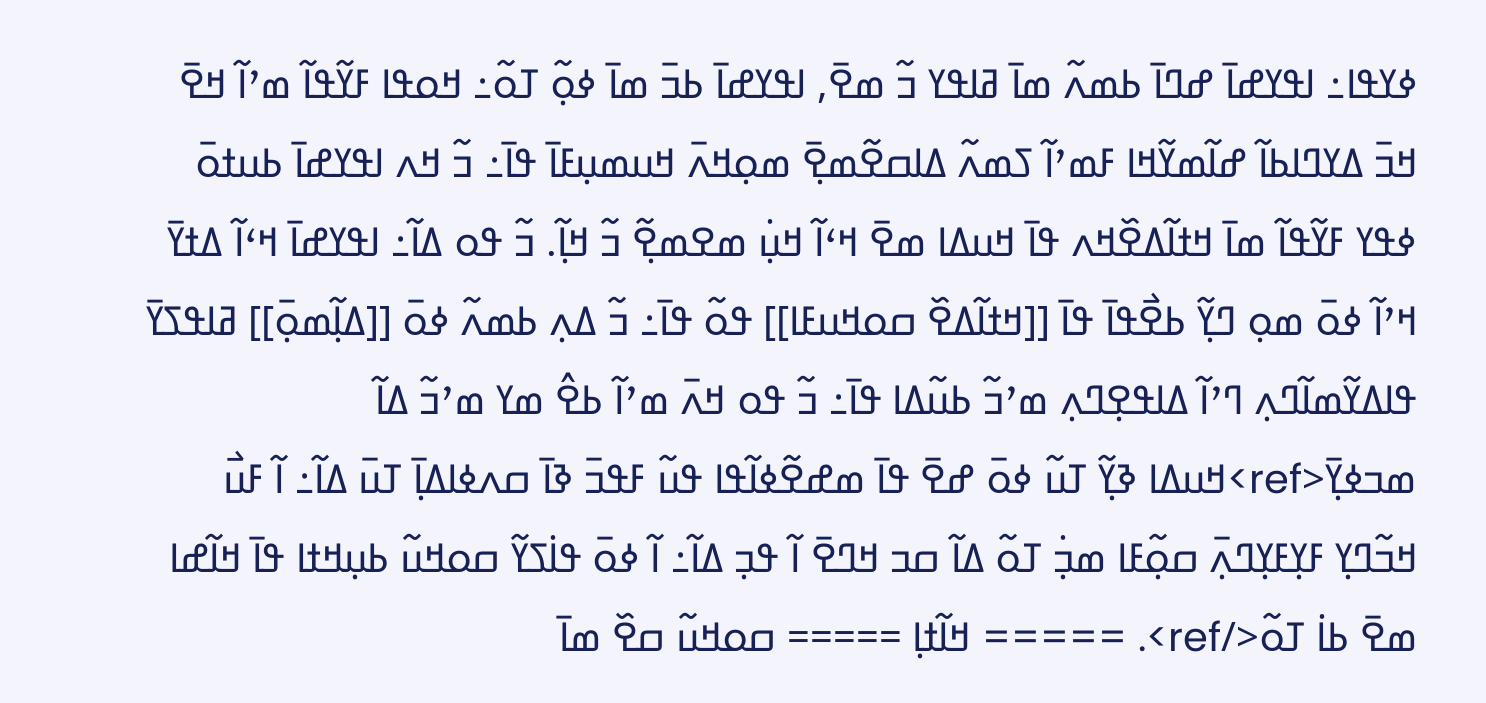ߦߌߟߊ߸ ߊߟߌߝߊ߫ ߝߣߊ߫ ߕߘߍ߬ ߘߊ߫ ߥߊߟߌ ߏ߬ ߘߐ߫, ߊߟߌߝߊ߫ ߕߏ߫ ߘߊ߫ ߦߋ߲߬ ߠߋ߬߸ ߞߋߟߊ ߓߌ߬ߟߊ߬ ߘߴߊ߬ ߞߐ߫ ߞߏ߫ ߡߌߣߊߕߊ߬ ߝߊ߬ߘߌ߬ߞߊ ߓߘߴߊ߬ ߖߘߍ߬ ߡߊߛߐ߬ߘߐ߲߫ ߘߋ߲ߞߍ߫ ߞߎߘߎ߲ߓߊ߫ ߟߊ߫߸ ߏ߬ ߞߍ ߊߟߌߝߊ߫ ߕߎߙߋ߫ ߦߟߌ ߓߌ߬ߟߊ߬ ߘߊ߫ ߞߙߊ߬ߡߐ߰ߞߍ ߟߊ߫ ߞߎߡߊ ߘߐ߫ ߞߵߊ߬ ߞߎ߲߭ ߘߐߘߐ߲߬ ߏ߬ ߞߊ߲߬. ߏ߬ ߟߋ ߡߊ߬߸ ߊߟߌߝߊ߫ ߞߵߊ߬ ߡߙߌ߫ ߞߴߊ߬ ߦߋ߫ ߘߋ߲ ߣߌ߲߬ ߕߐ߯ߟߊ߫ ߟߊ߫ [[ߞߙߊ߬ߡߐ߰ ߛߋߞߎߓߊ]] ߟߋ߬ ߟߊ߫߸ ߏ߬ ߡߍ߲ ߕߘߍ߬ ߦߋ߫ [[ߡߊ߲߬ߘߋ߲߫]] ߥߊߟߖߌ߫ ߟߊߡߌ߬ߘߊ߬ߣߍ߲ ߣߴߊ߬ ߡߊߟߐ߲ߣߍ߲ ߘߴߏ߬ ߕߎ߬ߡߊ ߟߊ߫߸ ߏ߬ ߟߋ ߞߍ߫ ߘߴߊ߬ ߕߐ߮ ߘߌ ߘߴߏ߬ ߡߊ߬ ߘߏߦߌ߲߫<ref>ߞߎߡߊ ߢߌ߲߬ ߠߎ߬ ߦߋ߫ ߝߐ߫ ߟߊ߫ ߘߝߐ߬ߦߊ߬ߟߊ ߟߎ߬ ߓߟߏ߫ ߢߊ߫ ߛߍߦߊߡߊ߲߫ ߠߎ߫ ߡߊ߬߸ ߊ߬ ߓߎ߯ ߞߏ߬ߣߌ߲ ߓߌ߲ߓߌ߲ߣߍ߲߫ ߛߋ߲߬ߓߊ ߘߏ߲߭ ߠߋ߬ ߡߊ߬ ߛߏ ߞߣߐ߫ ߊ߬ ߟߏ߲ ߡߊ߬߸ ߊ߬ ߦߋ߫ ߟߊ߭ߖߌ߬ ߛߋߞߎ߬ ߕߎ߲ߞߙߊ ߟߊ߫ ߞߊ߬ߝߊ ߘߐ߫ ߕߊ߭ ߠߋ߬</ref>. ===== ߞߊ߬ߙߊ߲ ===== ߛߋߞߎ߬ ߛߐ߰ ߘߊ߫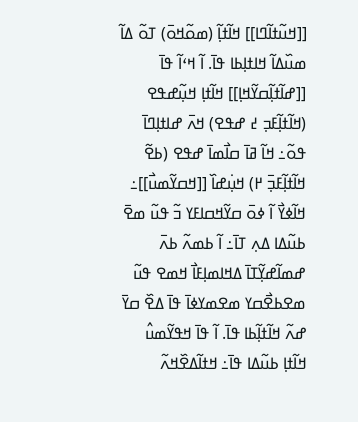[[ߞߎ߬ߙߊ߬ߣߊ]] ߞߊ߬ߙߊ߲߬ (ߘߋ߬ߞߋ߫) ߠߋ߬ ߡߊ߬ ߘߎ߰ߡߊ߬ ߞߊߙߊ߲ߕߊ ߟߊ߫. ߊ߬ ߞߵߊ߬ ߟߊ߫ [[ߝߊ߬ߙߊ߲߬ߛߌ߬ߞߊ߲]] ߞߊ߬ߙߊ߲ ߞߎ߲߬ߝߟߐ (ߞߊ߬ߙߊ߲߬ߓߏ߲ ߄ ߝߟߐ) ߞߍ߫ ߝߊߙߊ߲ߣߊ߫ ߟߋ߬߸ ߞߊ߬ ߥߊ߫ ߛߊ߯ߘߊ߫ ߝߟߐ (ߕߐ߬ ߞߊ߬ߙߊ߲߬ߓߏ߲߫ ߂) ߞߎ߲߭ߝߊ߰ [[ߞߛߌ߬ߘߎ߯]]߸ ߞߊ߬ߦߌ߯ ߊ߬ ߦߋ߫ ߛߌ߬ߞߛߊߓߌ ߏ߬ ߟߎ߬ ߘߐ߫ ߕߎ߬ߡߊ ߡߍ߲ ߠߊ߫߸ ߊ߬ ߕߘߍ߬ ߕߍ߫ ߝߘߊ߬ߝߌ߲߬ߠߊ߫ ߡߞߊߘߊ߲ߓߊ߯ ߞߘߐ ߟߎ߬ ߘߐߕߐ߯ߛߌ ߘߐߘߌߦߊ߫ ߟߊ߫ ߡߐ߰ ߛߌ߫ ߝߍ߬ ߞߊ߬ߙߊ߲߬ߕߊ ߟߊ߫. ߊ߬ ߟߊ߫ ߞߟߌ߬ߘߎ߮ ߞߊ߬ߙߊ߲ ߕߎ߬ߡߊ ߟߊ߫߸ ߞߙߊ߬ߡߐ߰ߞߍ߬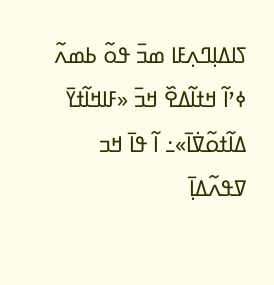ߖߊߡߊ߲ߣߍ߲ߓߊ ߘߏ߫ ߟߋ߬ ߕߘߍ߬ ߦߴߊ߬ ߞߙߊ߬ߡߐ߰ ߞߏ߫ «ߓߊߞߊ߬ߙߌ߫ ߡߊ߬ߙߋ߬ߜ߭ߊ߫»߸ ߊ߬ ߟߊ߫ ߞߏ ߜߟߍ߬ߡߊ߲߫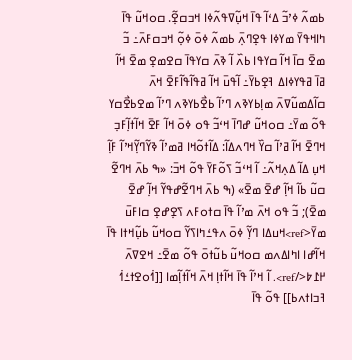ߕߘߍ߬ ߦߴߏ߬ ߡߵߊ߬ ߟߊ߫ ߞߎ߲߬ߜߟߍ߬ߦߊ ߞߏߛߐ߲߬. ߛߋߞߎ߬ ߟߊ߫ ߤߊߞߟߌ߫ ߘߌߦߊ ߟߐ߲ߣߍ߲߫ ߕߘߍ߬ ߦߋ߫ ߦߋ߲߬ ߞߏߛߓߍ߫߸ ߏ߬ ߘߐ߫ ߛߊ߫ ߞߊ߬ ߛߌߟߊ ߕߍ߰ ߊ߬ ߢߍ߫ ߛߌߟߊ߫ ߛߐߘߐ߲ ߘߐ߫ ߞߊ߬ ߥߊ߫ ߥߟߌߦߊߡ ߔߐ߲ߕߌ߫߸ ߊ߬ߟߎ߫ ߞߊ߬ ߥߟߊ߬ߟߊ߬ߓߐ߫ ߞߍ߫ ߛߊ߬ߡߘߎ߬ߜߍ߫ ߘߊ߲ߕߌߢߍ ߣߴߊ߬ ߕߐ߯ߕߌߢߍ ߣߴߊ߬ ߘߐߕߐ߯ߛߌ ߟߋ߬ ߘߌ߫߸ ߛߋߞߎ߬ ߝߣߊ߫ ߞߵߏ߬ ߟߋ ߦߋ߫ ߞߊ߬ ߓߐ߫ ߞߊ߬ߙߊ߲߬ߓߏ߲ ߞߣߐ߫ ߞߊ߬ ߥߴߊ߬ ߛߌ߰ ߞߣߍߡߊ߬: ߡߊ߬ߙߋ߬ߞߊ ߥߘߴߊ߬ ߢߌ߬ߣߌ߲߬ߞߴߊ߬ ߓߊ߲߬ ߞߎ߲ ߡߊ߬ ߡߍ߲ߞߍ߬߸ ߊ߬ ߞߵߏ߬ ߖߋ߬ߓߌ߫ ߟߋ߬ ߞߏ߫: «ߒ ߕߍ߫ ߞߣߐ߬ ߛߎ߬ ߕߊ߬ ߞߊ߲߬ ߝߐ߫ ߘߐ߫» (ߒ ߕߍ߫ ߞߣߐ߬ߝߟߌ߬ ߞߊ߲߬ ߝߐ߫ ߘߐ߫); ߏ߬ ߟߋ ߞߍ߫ ߘߴߊ߬ ߟߊ߫ ߛߙߋߓߍ ߖߐ߲ߝߐ߲ ߛߊߓߎ߫ ߘߌ߫<ref>ߞߎߡߊ ߣߌ߲߬ ߦߋ߫ ߍߟߑߤߊߖߌ߬ ߛߋߞߎ߬ ߕߎ߲߬ߞߙߊ ߟߊ߫ ߞߊ߬ߝߊ ߊߤߊߡߍߘ ߛߋߞߎ߬ ߕߎ߬ߙߋ߫ ߟߋ߬ ߘߐ߫߸ ߞߐߜߍ߫ ߂߁߈</ref>. ߊ߬ ߞߴߊ߬ ߟߊ߫ ߞߊ߬ߙߊ߲ ߞߍ߫ ߞߊ߬ߙߊ߲߬ߘߊ [[ߗ߭ߋߐߙߑߗ߭ ߔߏߊߙߍߕ]] ߟߋ߬ ߟߊ߫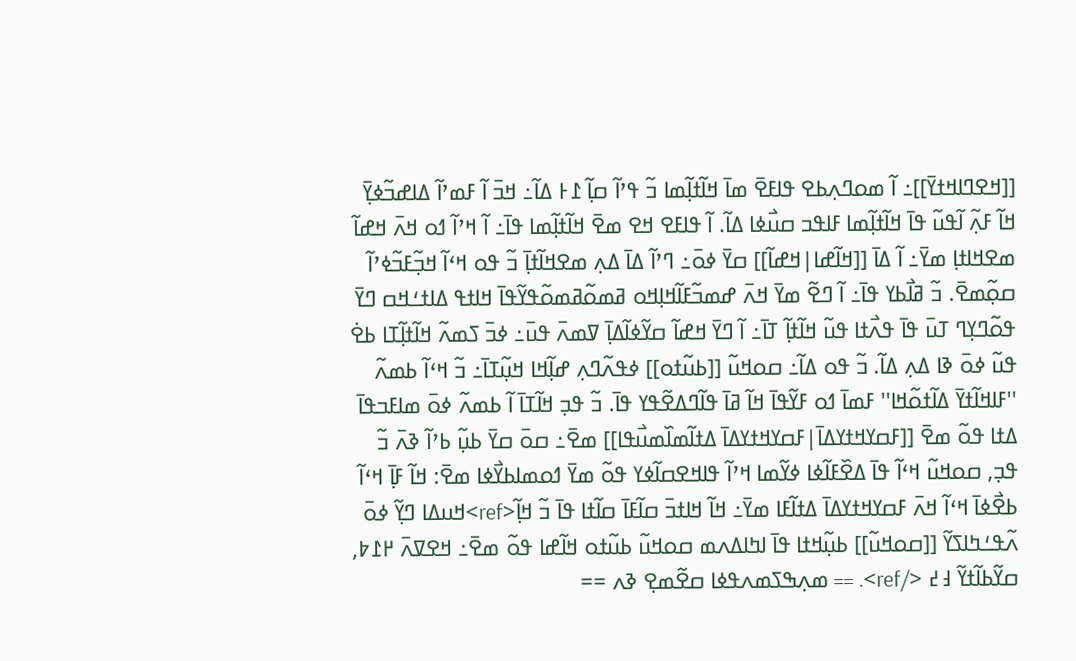[[ߞߐߣߊߞߙߌ߫]]߸ ߊ߬ ߘߋߣߍ߲ߕߐ ߟߊߓߐ߫ ߘߊ߫ ߞߊ߬ߙߊ߲߬ߘߊ ߏ߬ ߟߴߊ߬ ߛߊ߲߬ ߁߅ ߡߊ߬߸ ߞߏ߫ ߊ߬ ߓߘߴߊ߬ ߡߊߝߏ߬ߦߌ߲߫ ߞߊ߬ ߓߍ߲߬ ߊ߬ߟߎ߬ ߟߊ߫ ߞߊ߬ߙߊ߲߬ߘߊ ߓߊߟߏ ߛߎ߯ߦߊ ߡߊ߬. ߊ߬ ߟߊߓߐ ߞߐ ߘߐ߫ ߞߊ߬ߙߊ߲߬ߘߊ ߟߊ߫߸ ߊ߬ ߞߴߊ߬ ߗߋ ߞߍ߫ ߞߝߊ߬ ߘߐߞߊߙߊ߲ ߘߌ߫߸ ߊ߬ ߡߊ߫ [[ߞߊ߬ߝߊ|ߞߝߊ߬]] ߛߌ߫ ߦߋ߫߸ ߣߴߊ߬ ߡߊ߫ ߡߍ߲ ߘߐߞߊ߬ߙߊ߲߫ ߏ߬ ߟߋ ߞߵߊ߬ ߞߏ߲߬ߓߏ߬ߦߴߊ߬ ߛߋ߲߬ߘߐ߫. ߏ߬ ߥߊ߯ߕߌ ߟߊ߫߸ ߊ߬ ߣߐ߬ ߘߌ߫ ߞߍ߫ ߝߘߏ߬ߓߊ߬ߞߊ߲ߞߋ ߥߘߋ߬ߥߘߋ߬ߟߌ߬ߟߊ߫ ߞߊߙߟ ߡߊߙߑߞߛ ߣߌ߫ ߟߋ߬ߣߌ߲ߣ ߠߎ߫ ߟߊ߫ ߟߍ߯ߙߊ ߟߎ߬ ߞߊ߬ߙߊ߲߬ ߠߊ߫߸ ߊ߬ ߣߌ߫ ߞߝߊ߬ ߛߌ߬ߦߊ߬ߡߊ߲߫ ߜߘߍ߫ ߟߎ߫߸ ߦߏ߫ ߖߘߍ߬ ߞߊ߬ߙߊ߲߬ߠߊ ߕߐ߭ ߟߎ߬ ߦߋ߫ ߢߊ ߡߍ߲ ߡߊ߬. ߏ߬ ߟߋ ߡߊ߬߸ ߛߋߞߎ߬ [[ߕߎ߬ߙߋ]] ߦߟߍ߬ߣߍ߲ ߝߊ߲߬ߞߊ ߞߎ߲߬ߠߊ߫߸ ߏ߬ ߞߵߊ߬ ߕߘߍ߬ ''ߓߊߞߊ߬ߙߌ߫ ߡߊ߬ߙߋ߬ߞߊ'' ߓߘߊ߫ ߗߋ ߓߌ߬ߟߊ߫ ߞߊ߬ ߥߊ߫ ߟߊ߬ߣߡߐ߬ߟߌ ߟߊ߫. ߏ߬ ߟߏ߲ ߞߊ߬ߠߊ߫ ߊ߬ ߕߘߍ߬ ߦߋ߫ ߘߊߓߏߟߊ߫ ߡߙߊ ߟߋ߬ ߘߐ߫ [[ߓߛߌߞߙߌߡߊ߫|ߓߛߌߞߙߌߡߊ߫ ߡߙߊ߬ߘߊ߰ߘߎ߯ߟߊ]] ߘߐ߫߸ ߛߋ߫ ߛߌ߫ ߕߎ߲߬ ߕߴߊ߬ ߢߍ߫ ߏ߬ ߟߏ߲, ߛߋߞߎ߬ ߞߵߊ߬ ߟߊ߫ ߡߐ߰ߓߊ߬ߦߊ ߦߌ߬ߘߊ ߞߴߊ߬ ߟߊߞߐߛߊ߬ߦߌ ߟߋ߬ ߘߌ߫ ߗߋߘߊߕߌ߯ߦߊ ߘߐ߫: ߞߊ߬ ߓߊ߲߫ ߞߵߊ߬ ߕߐ߯ߦߊ߫ ߞߵߊ߬ ߞߍ߫ ߓߛߌߞߙߌߡߊ߫ ߡߙߊ߬ߓߊ ߘߌ߫߸ ߞߊ߬ ߞߊߙߏ߫ ߛߊ߬ߓߊ߫ ߛߊ߬ߙߊ ߟߊ߫ ߏ߬ ߞߊ߲߬<ref>ߞߎߡߊ ߣߌ߲߬ ߦߋ߫ ߍ߬ߟߑߤߊߖߌ߬ [[ߛߋߞߎ߬]] ߕߎ߲߬ߞߙߊ ߟߊ߫ ߊߤߊߡߍߘ ߛߋߞߎ߬ ߕߎ߬ߙߋ ߞߊ߬ߝߊ ߟߋ߬ ߘߐ߫߸ ߞߐߜߍ߫ ߂߁߈, ߛߌ߬ߕߊ߬ߙߌ߬ ߃߄ </ref>. == ߘߍ߲ߒߖߘߍߟߦߊ ߛߐ߬ߘߐ߲ ߢߍ ==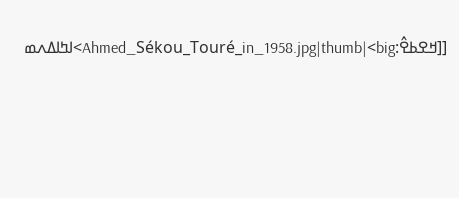[[ߞߐߕߐ߮:Ahmed_Sékou_Touré_in_1958.jpg|thumb|<big>ߊߤߊߡߍߘ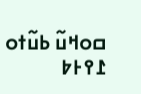ߛߋߞߎ߬ ߕߎ߬ߙߋ ߁߉߅߈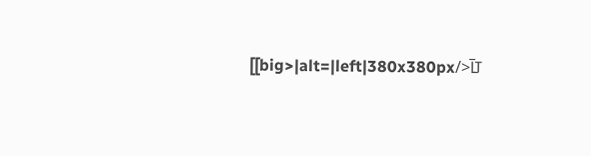ߠߊ߫</big>|alt=|left|380x380px]]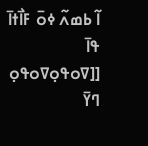ߊ߬ ߕߘߍ߬ ߦߋ߫ ߓߊ߯ߙߊ߫ ߟߊ߫ [[ߜߋߟߋ߲ߜߋߟߋ߲ ߣߌ߫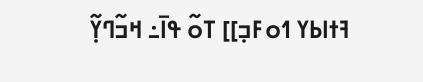ߔߙߊߕߌ ߗߋߓߏ߲]] ߠߋ߬ ߟߊ߫߸ ߞߏ߬ߣߌ߲߬